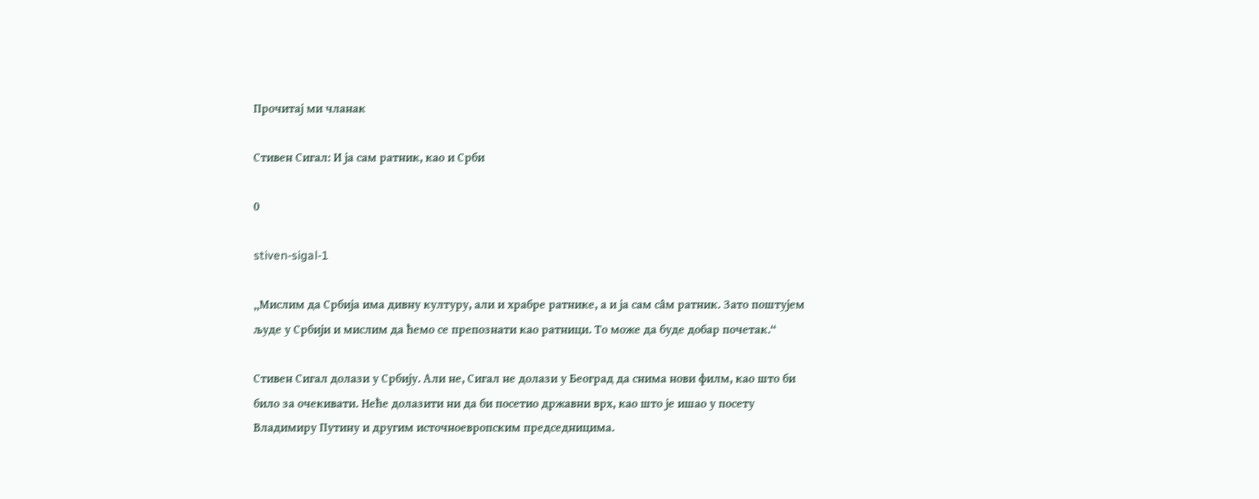Прочитај ми чланак

Стивен Сигал: И ја сам ратник, као и Срби

0

stiven-sigal-1

„Мислим да Србија има дивну културу, али и храбре ратнике, а и ја сам сâм ратник. Зато поштујем људе у Србији и мислим да ћемо се препознати као ратници. То може да буде добар почетак.“

Стивен Сигал долази у Србију. Али не, Сигал не долази у Београд да снима нови филм, као што би било за очекивати. Неће долазити ни да би посетио државни врх, као што је ишао у посету Владимиру Путину и другим источноевропским председницима.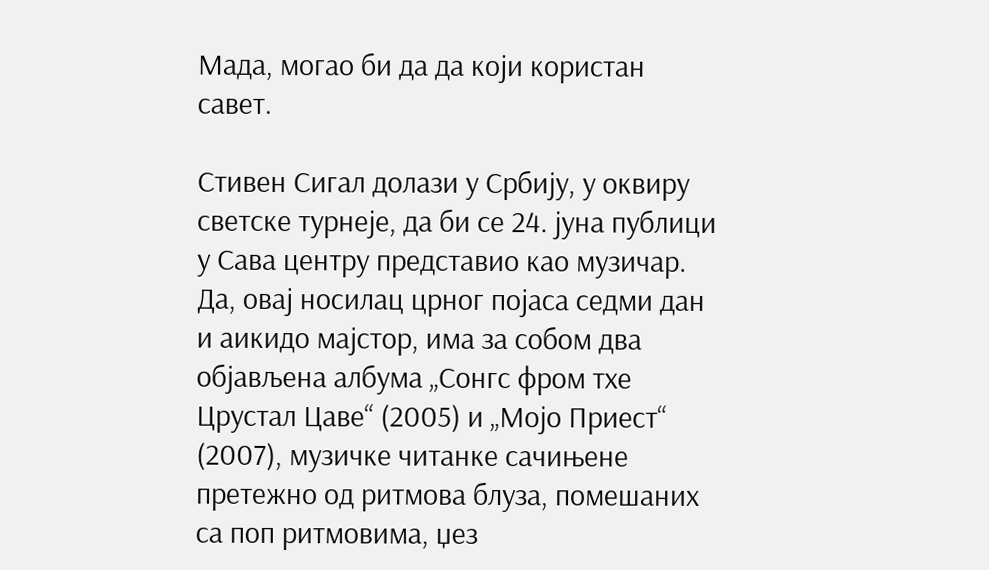Мада, могао би да да који користан савет.

Стивен Сигал долази у Србију, у оквиру светске турнеје, да би се 24. јуна публици у Сава центру представио као музичар. Да, овај носилац црног појаса седми дан и аикидо мајстор, има за собом два објављена албума „Сонгс фром тхе Црyстал Цаве“ (2005) и „Мојо Приест“ (2007), музичке читанке сачињене претежно од ритмова блуза, помешаних са поп ритмовима, џез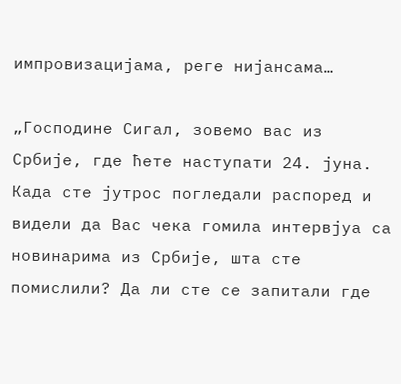импровизацијама, реге нијансама…

„Господине Сигал, зовемо вас из Србије, где ћете наступати 24. јуна. Када сте јутрос погледали распоред и видели да Вас чека гомила интервјуа са новинарима из Србије, шта сте помислили? Да ли сте се запитали где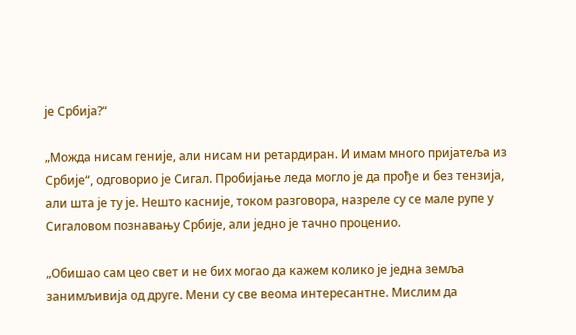је Србија?“

„Можда нисам геније, али нисам ни ретардиран. И имам много пријатеља из Србије“, одговорио је Сигал. Пробијање леда могло је да прође и без тензија, али шта је ту је. Нешто касније, током разговора, назреле су се мале рупе у Сигаловом познавању Србије, али једно је тачно проценио.

„Обишао сам цео свет и не бих могао да кажем колико је једна земља занимљивија од друге. Мени су све веома интересантне. Мислим да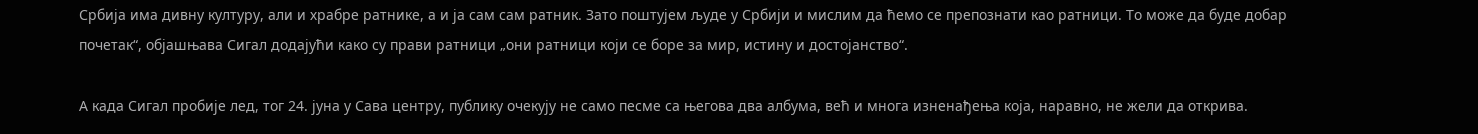Србија има дивну културу, али и храбре ратнике, а и ја сам сам ратник. Зато поштујем људе у Србији и мислим да ћемо се препознати као ратници. То може да буде добар почетак“, објашњава Сигал додајући како су прави ратници „они ратници који се боре за мир, истину и достојанство“.

А када Сигал пробије лед, тог 24. јуна у Сава центру, публику очекују не само песме са његова два албума, већ и многа изненађења која, наравно, не жели да открива.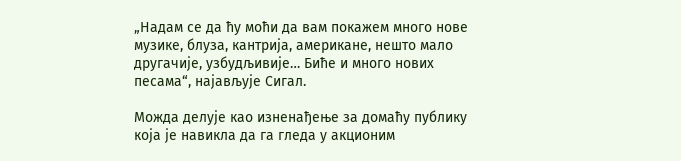„Надам се да ћу моћи да вам покажем много нове музике, блуза, кантрија, американе, нешто мало другачије, узбудљивије… Биће и много нових песама“, најављује Сигал.

Можда делује као изненађење за домаћу публику која је навикла да га гледа у акционим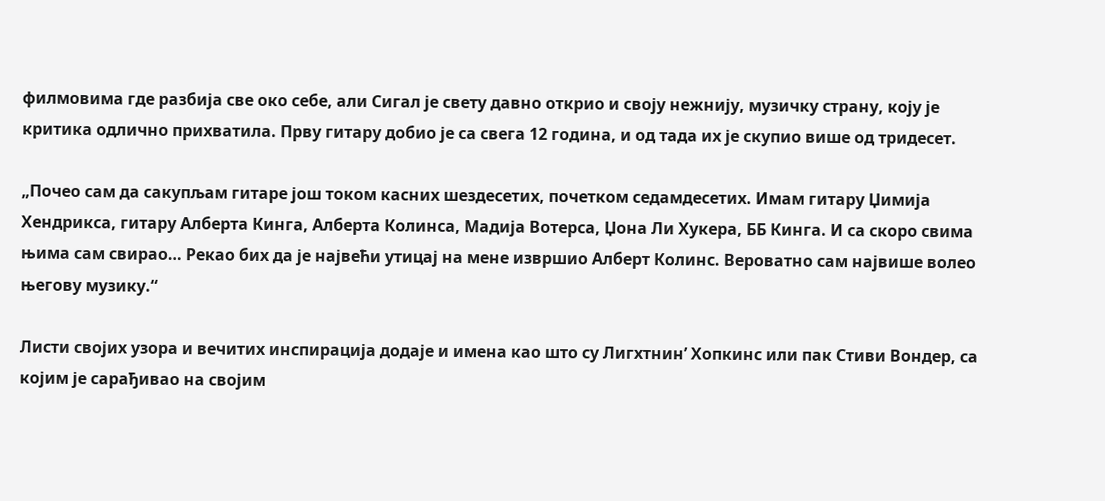филмовима где разбија све око себе, али Сигал је свету давно открио и своју нежнију, музичку страну, коју је критика одлично прихватила. Прву гитару добио је са свега 12 година, и од тада их је скупио више од тридесет.

„Почео сам да сакупљам гитаре још током касних шездесетих, почетком седамдесетих. Имам гитару Џимија Хендрикса, гитару Алберта Кинга, Алберта Колинса, Мадија Вотерса, Џона Ли Хукера, ББ Кинга. И са скоро свима њима сам свирао… Рекао бих да је највећи утицај на мене извршио Алберт Колинс. Вероватно сам највише волео његову музику.“

Листи својих узора и вечитих инспирација додаје и имена као што су Лигхтнин’ Хопкинс или пак Стиви Вондер, са којим је сарађивао на својим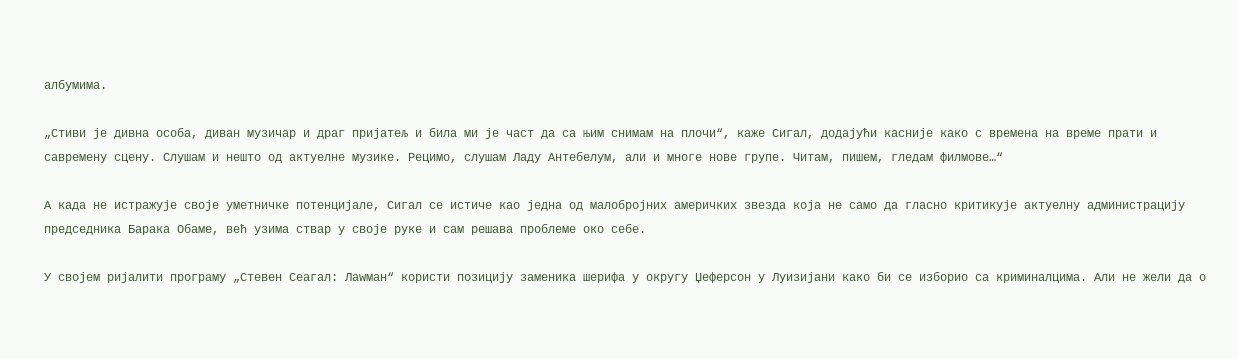албумима.

„Стиви је дивна особа, диван музичар и драг пријатељ и била ми је част да са њим снимам на плочи“, каже Сигал, додајући касније како с времена на време прати и савремену сцену. Слушам и нешто од актуелне музике. Рецимо, слушам Ладy Антебелум, али и многе нове групе. Читам, пишем, гледам филмове…“

А када не истражује своје уметничке потенцијале, Сигал се истиче као једна од малобројних америчких звезда која не само да гласно критикује актуелну администрацију председника Барака Обаме, већ узима ствар у своје руке и сам решава проблеме око себе.

У својем ријалити програму „Стевен Сеагал: Лаwман“ користи позицију заменика шерифа у округу Џеферсон у Луизијани како би се изборио са криминалцима. Али не жели да о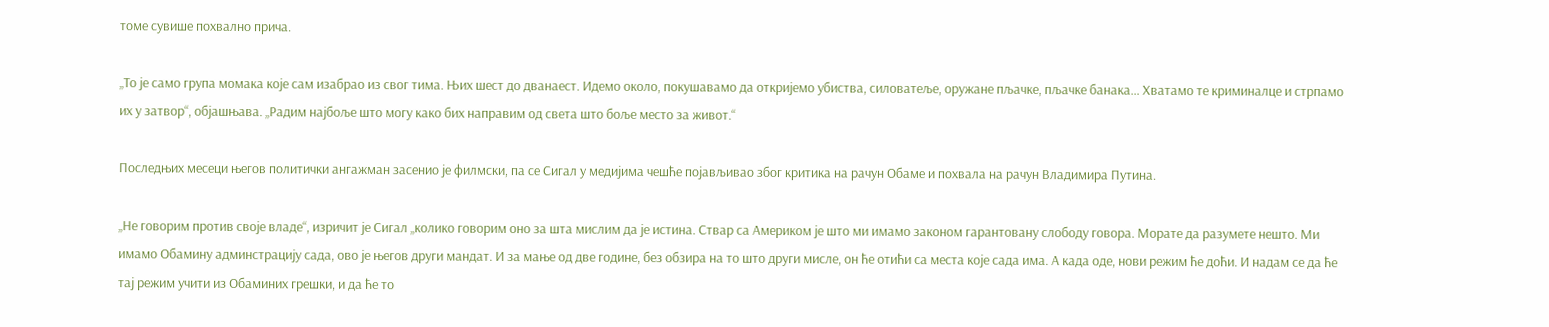томе сувише похвално прича.

„То је само група момака које сам изабрао из свог тима. Њих шест до дванаест. Идемо около, покушавамо да откријемо убиства, силоватеље, оружане пљачке, пљачке банака… Хватамо те криминалце и стрпамо их у затвор“, објашњава. „Радим најбоље што могу како бих направим од света што боље место за живот.“

Последњих месеци његов политички ангажман засенио је филмски, па се Сигал у медијима чешће појављивао због критика на рачун Обаме и похвала на рачун Владимира Путина.

„Не говорим против своје владе“, изричит је Сигал „колико говорим оно за шта мислим да је истина. Ствар са Америком је што ми имамо законом гарантовану слободу говора. Морате да разумете нешто. Ми имамо Обамину админстрацију сада, ово је његов други мандат. И за мање од две године, без обзира на то што други мисле, он ће отићи са места које сада има. А када оде, нови режим ће доћи. И надам се да ће тај режим учити из Обаминих грешки, и да ће то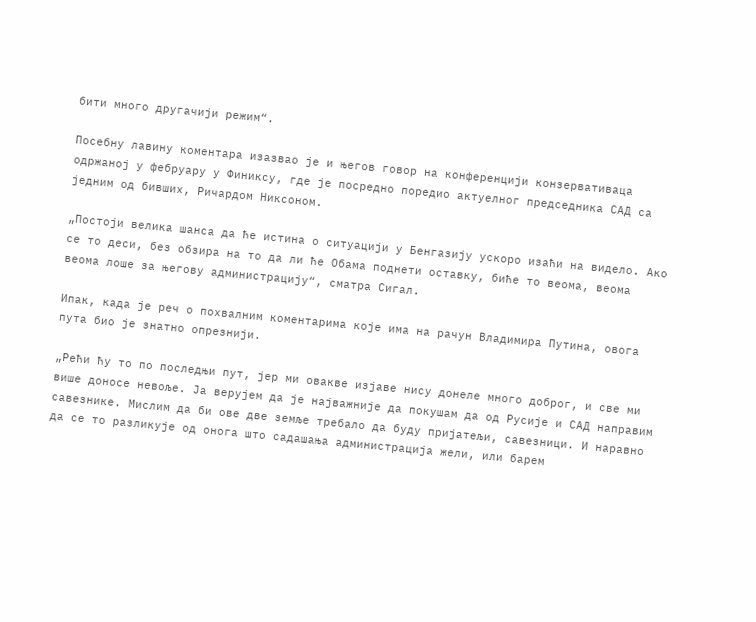бити много другачији режим“.

Посебну лавину коментара изазвао је и његов говор на конференцији конзервативаца одржаној у фебруару у Финиксу, где је посредно поредио актуелног председника САД са једним од бивших, Ричардом Никсоном.

„Постоји велика шанса да ће истина о ситуацији у Бенгазију ускоро изаћи на видело. Ако се то деси, без обзира на то да ли ће Обама поднети оставку, биће то веома, веома веома лоше за његову администрацију“, сматра Сигал.

Ипак, када је реч о похвалним коментарима које има на рачун Владимира Путина, овога пута био је знатно опрезнији.

„Рећи ћу то по последњи пут, јер ми овакве изјаве нису донеле много доброг, и све ми више доносе невоље. Ја верујем да је најважније да покушам да од Русије и САД направим савезнике. Мислим да би ове две земље требало да буду пријатељи, савезници. И наравно да се то разликује од онога што садашања администрација жели, или барем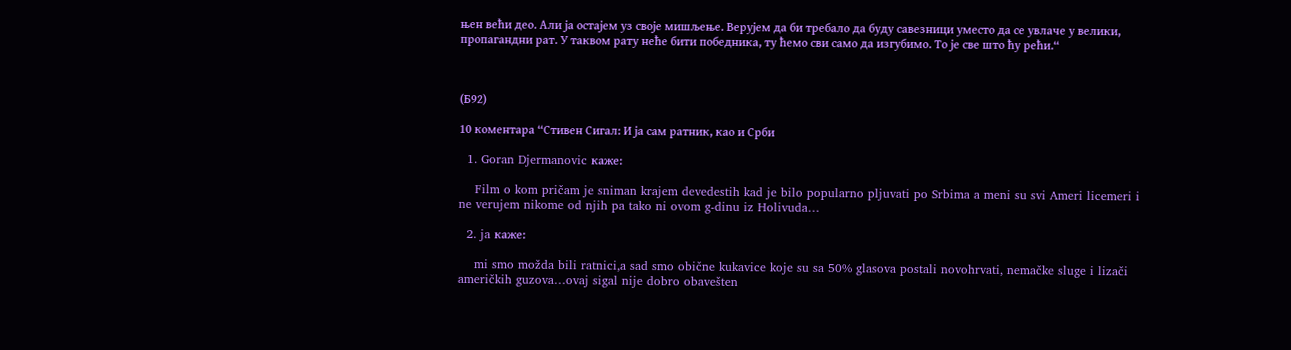њен већи део. Али ја остајем уз своје мишљење. Верујем да би требало да буду савезници уместо да се увлаче у велики, пропагандни рат. У таквом рату неће бити победника, ту ћемо сви само да изгубимо. То је све што ћу рећи.“



(Б92)

10 коментара “Стивен Сигал: И ја сам ратник, као и Срби

  1. Goran Djermanovic каже:

    Film o kom pričam je sniman krajem devedestih kad je bilo popularno pljuvati po Srbima a meni su svi Ameri licemeri i ne verujem nikome od njih pa tako ni ovom g-dinu iz Holivuda…

  2. ja каже:

    mi smo možda bili ratnici,a sad smo obične kukavice koje su sa 50% glasova postali novohrvati, nemačke sluge i lizači američkih guzova…ovaj sigal nije dobro obavešten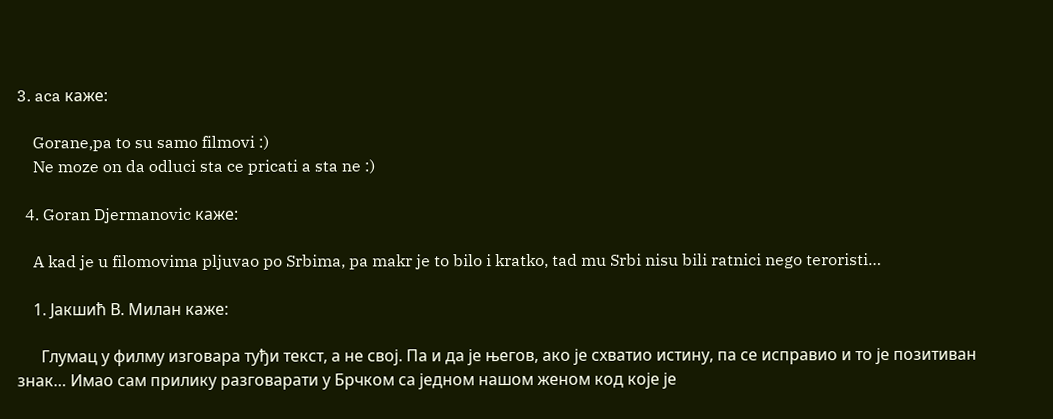3. aca каже:

    Gorane,pa to su samo filmovi :)
    Ne moze on da odluci sta ce pricati a sta ne :)

  4. Goran Djermanovic каже:

    A kad je u filomovima pljuvao po Srbima, pa makr je to bilo i kratko, tad mu Srbi nisu bili ratnici nego teroristi…

    1. Јакшић В. Милан каже:

      Глумац у филму изговара туђи текст, а не свој. Па и да је његов, ако је схватио истину, па се исправио и то је позитиван знак… Имао сам прилику разговарати у Брчком са једном нашом женом код које је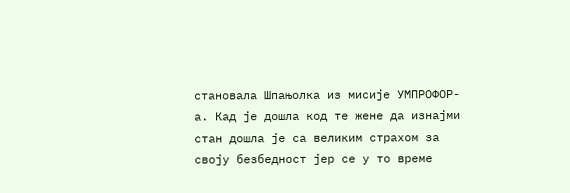становала Шпањолка из мисије УМПРОФОР-а. Кад је дошла код те жене да изнајми стан дошла је са великим страхом за своју безбедност јер се у то време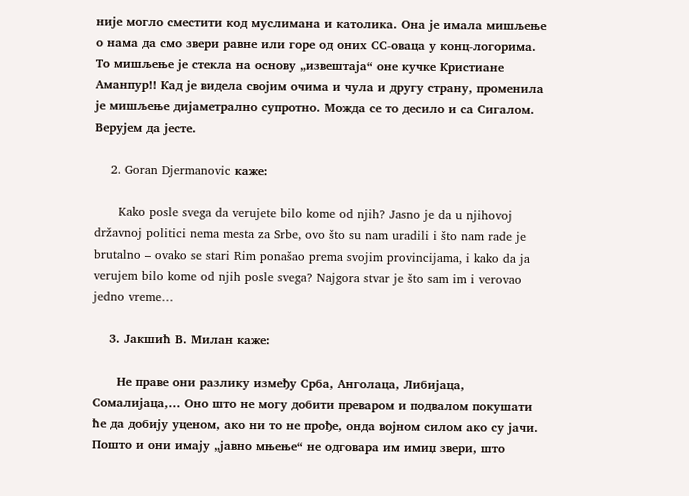није могло сместити код муслимана и католика. Она је имала мишљење о нама да смо звери равне или горе од оних СС-оваца у конц-логорима. То мишљење је стекла на основу „извештаја“ оне кучке Кристиане Аманпур!! Кад је видела својим очима и чула и другу страну, променила је мишљење дијаметрално супротно. Можда се то десило и са Сигалом. Верујем да јесте.

    2. Goran Djermanovic каже:

      Kako posle svega da verujete bilo kome od njih? Jasno je da u njihovoj državnoj politici nema mesta za Srbe, ovo što su nam uradili i što nam rade je brutalno – ovako se stari Rim ponašao prema svojim provincijama, i kako da ja verujem bilo kome od njih posle svega? Najgora stvar je što sam im i verovao jedno vreme…

    3. Јакшић В. Милан каже:

      Не праве они разлику између Срба, Анголаца, Либијаца, Сомалијаца,… Оно што не могу добити преваром и подвалом покушати ће да добију уценом, ако ни то не прође, онда војном силом ако су јачи. Пошто и они имају „јавно мњење“ не одговара им имиџ звери, што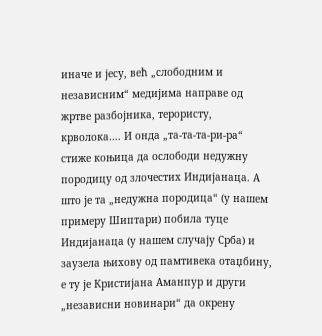иначе и јесу, већ „слободним и независним“ медијима направе од жртве разбојника, терористу, крволока…. И онда „та-та-та-ри-ра“ стиже коњица да ослободи недужну породицу од злочестих Индијанаца. А што је та „недужна породица“ (у нашем примеру Шиптари) побила туце Индијанаца (у нашем случају Срба) и заузела њихову од памтивека отаџбину, е ту је Кристијана Аманпур и други „независни новинари“ да окрену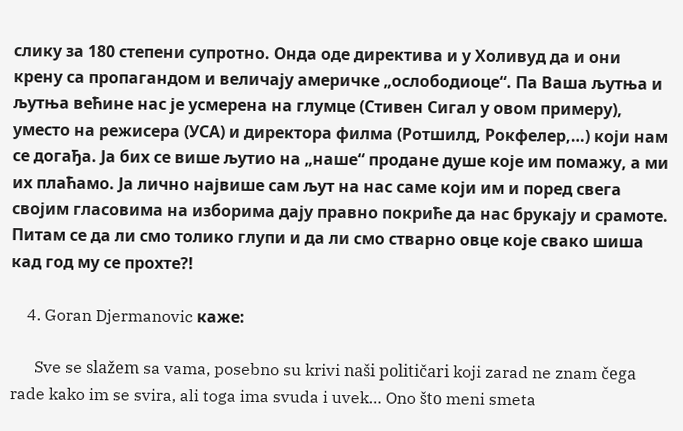слику за 180 степени супротно. Онда оде директива и у Холивуд да и они крену са пропагандом и величају америчке „ослободиоце“. Па Ваша љутња и љутња већине нас је усмерена на глумце (Стивен Сигал у овом примеру), уместо на режисера (УСА) и директора филма (Ротшилд, Рокфелер,…) који нам се догађа. Ја бих се више љутио на „наше“ продане душе које им помажу, а ми их плаћамо. Ја лично највише сам љут на нас саме који им и поред свега својим гласовима на изборима дају правно покриће да нас брукају и срамоте. Питам се да ли смо толико глупи и да ли смо стварно овце које свако шиша кад год му се прохте?!

    4. Goran Djermanovic каже:

      Sve se slažem sa vama, posebno su krivi naši političari koji zarad ne znam čega rade kako im se svira, ali toga ima svuda i uvek… Ono što meni smeta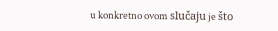u konkretno ovom slučaju je što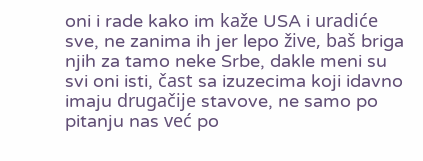oni i rade kako im kaže USA i uradiće sve, ne zanima ih jer lepo žive, baš briga njih za tamo neke Srbe, dakle meni su svi oni isti, čast sa izuzecima koji idavno imaju drugačije stavove, ne samo po pitanju nas već po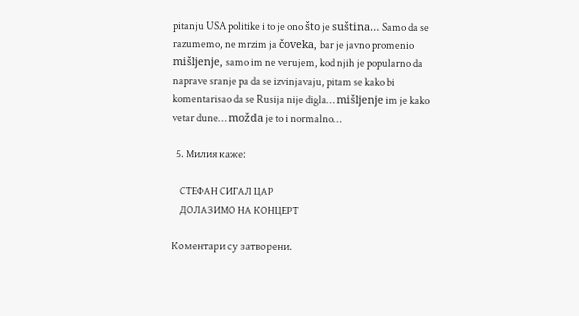pitanju USA politike i to je ono što je suština… Samo da se razumemo, ne mrzim ja čoveka, bar je javno promenio mišljenje, samo im ne verujem, kod njih je popularno da naprave sranje pa da se izvinjavaju, pitam se kako bi komentarisao da se Rusija nije digla… mišljenje im je kako vetar dune… možda je to i normalno…

  5. Милия каже:

    СТЕФАН СИГАЛ ЦАР
    ДОЛАЗИМО НА КОНЦЕРТ

Коментари су затворени.